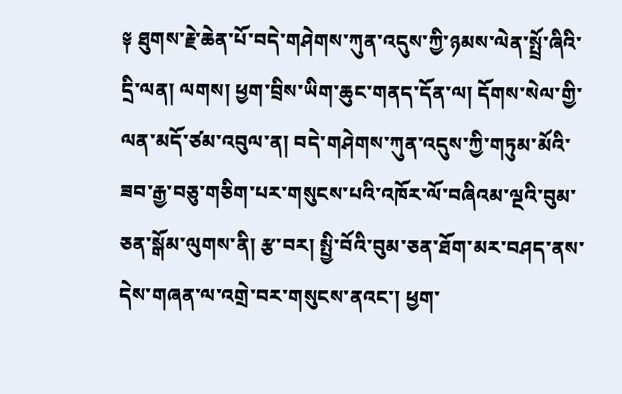༈ ཐུགས་རྗེ་ཆེན་པོ་བདེ་གཤེགས་ཀུན་འདུས་ཀྱི་ཉམས་ལེན་སྤྲོ་ཞིའི་དྲི་ལན། ལགས། ཕྱག་བྲིས་ཡིག་ཆུང་གནད་དོན་ལ། དོགས་སེལ་གྱི་ལན་མདོ་ཙམ་འབུལ་ན། བདེ་གཤེགས་ཀུན་འདུས་ཀྱི་གཏུམ་མོའི་ཟབ་རྒྱ་བཅུ་གཅིག་པར་གསུངས་པའི་འཁོར་ལོ་བཞིའམ་ལྔའི་བུམ་ཅན་སྒོམ་ལུགས་ནི། རྩ་བར། སྤྱི་བོའི་བུམ་ཅན་ཐོག་མར་བཤད་ནས་དེས་གཞན་ལ་འགྲེ་བར་གསུངས་ནའང་། ཕྱག་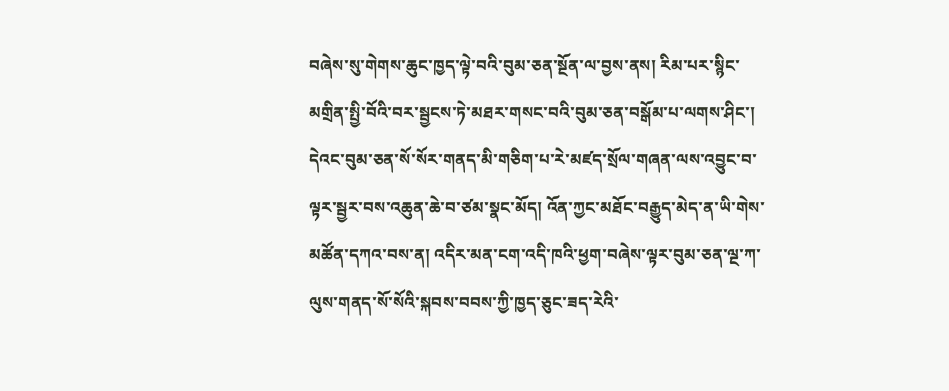བཞེས་སུ་གེགས་ཆུང་ཁྱད་ལྟེ་བའི་བུམ་ཅན་སྔོན་ལ་བྱས་ནས། རིམ་པར་སྙིང་མགྲིན་སྤྱི་བོའི་བར་སྦྱངས་ཏེ་མཐར་གསང་བའི་བུམ་ཅན་བསྒོམ་པ་ལགས་ཤིང་། དེའང་བུམ་ཅན་སོ་སོར་གནད་མི་གཅིག་པ་རེ་མཛད་སྲོལ་གཞན་ལས་འབྱུང་བ་ལྟར་སྦྱར་བས་འཆུན་ཆེ་བ་ཙམ་སྣང་མོད། འོན་ཀྱང་མཐོང་བརྒྱུད་མེད་ན་ཡི་གེས་མཚོན་དཀའ་བས་ན། འདིར་མན་ངག་འདི་ཁའི་ཕྱག་བཞེས་ལྟར་བུམ་ཅན་ལྔ་ཀ་ལུས་གནད་སོ་སོའི་སྐབས་བབས་ཀྱི་ཁྱད་ཅུང་ཟད་རེའི་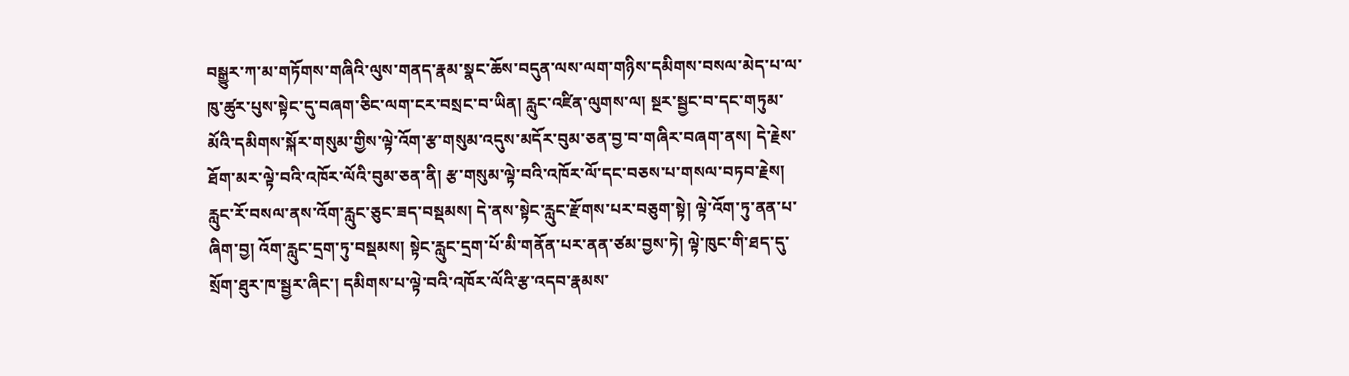བསྒྱུར་ཀ་མ་གཏོགས་གཞིའི་ལུས་གནད་རྣམ་སྣང་ཆོས་བདུན་ལས་ལག་གཉིས་དམིགས་བསལ་མེད་པ་ལ་ཁུ་ཚུར་པུས་སྟེང་དུ་བཞག་ཅིང་ལག་ངར་བསྲང་བ་ཡིན། རླུང་འཛིན་ལུགས་ལ། སྔར་སྦྱང་བ་དང་གཏུམ་མོའི་དམིགས་སྐོར་གསུམ་གྱིས་ལྟེ་འོག་རྩ་གསུམ་འདུས་མདོར་བུམ་ཅན་བྱ་བ་གཞིར་བཞག་ནས། དེ་རྗེས་ཐོག་མར་ལྟེ་བའི་འཁོར་ལོའི་བུམ་ཅན་ནི། རྩ་གསུམ་ལྟེ་བའི་འཁོར་ལོ་དང་བཅས་པ་གསལ་བཏབ་རྗེས། རླུང་རོ་བསལ་ནས་འོག་རླུང་ཅུང་ཟད་བསྡམས། དེ་ནས་སྟེང་རླུང་རྫོགས་པར་བཅུག་སྟེ། ལྟེ་འོག་ཏུ་ནན་པ་ཞིག་བྱ། འོག་རླུང་དྲག་ཏུ་བསྡམས། སྟེང་རླུང་དྲག་པོ་མི་གནོན་པར་ནན་ཙམ་བྱས་ཏེ། ལྟེ་ཁུང་གི་ཐད་དུ་སྲོག་ཐུར་ཁ་སྦྱར་ཞིང་། དམིགས་པ་ལྟེ་བའི་འཁོར་ལོའི་རྩ་འདབ་རྣམས་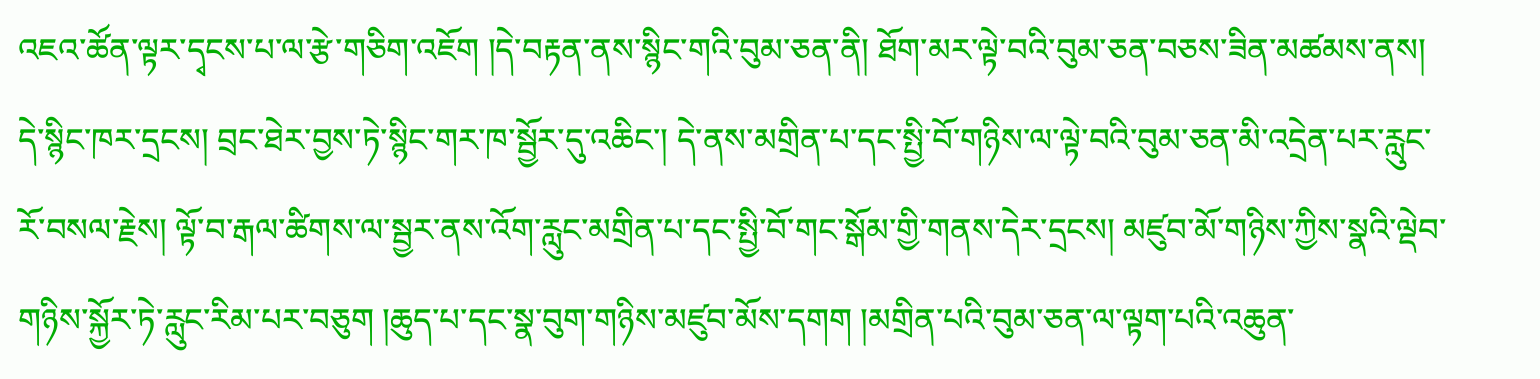འཇའ་ཚོན་ལྟར་དྭངས་པ་ལ་རྩེ་གཅིག་འཇོག །དེ་བརྟན་ནས་སྙིང་གའི་བུམ་ཅན་ནི། ཐོག་མར་ལྟེ་བའི་བུམ་ཅན་བཅས་ཟིན་མཚམས་ནས། དེ་སྙིང་ཁར་དྲངས། བྲང་ཐེར་བྱས་ཏེ་སྙིང་གར་ཁ་སྦྱོར་དུ་འཆིང་། དེ་ནས་མགྲིན་པ་དང་སྤྱི་བོ་གཉིས་ལ་ལྟེ་བའི་བུམ་ཅན་མི་འདྲེན་པར་རླུང་རོ་བསལ་རྗེས། ལྟོ་བ་རྒལ་ཚིགས་ལ་སྦྱར་ནས་འོག་རླུང་མགྲིན་པ་དང་སྤྱི་བོ་གང་སྒོམ་གྱི་གནས་དེར་དྲངས། མཛུབ་མོ་གཉིས་ཀྱིས་སྣའི་ལྡེབ་གཉིས་སྐྱོར་ཏེ་རླུང་རིམ་པར་བཅུག །ཆུད་པ་དང་སྣ་བུག་གཉིས་མཛུབ་མོས་དགག །མགྲིན་པའི་བུམ་ཅན་ལ་ལྟག་པའི་འཆུན་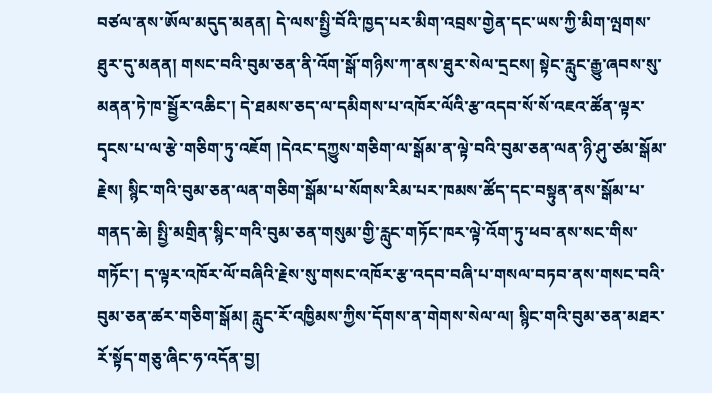བཙལ་ནས་ཨོལ་མདུད་མནན། དེ་ལས་སྤྱི་བོའི་ཁྱད་པར་མིག་འབྲས་གྱེན་དང་ཡས་ཀྱི་མིག་ལྤགས་ཐུར་དུ་མནན། གསང་བའི་བུམ་ཅན་ནི་འོག་སྒོ་གཉིས་ཀ་ནས་ཐུར་སེལ་དྲངས། སྟེང་རླུང་རྒྱུ་ཞབས་སུ་མནན་ཏེ་ཁ་སྦྱོར་འཆིང་། དེ་ཐམས་ཅད་ལ་དམིགས་པ་འཁོར་ལོའི་རྩ་འདབ་སོ་སོ་འཇའ་ཚོན་ལྟར་དྭངས་པ་ལ་རྩེ་གཅིག་ཏུ་འཇོག །དེའང་དཀྱུས་གཅིག་ལ་སྒོམ་ན་ལྟེ་བའི་བུམ་ཅན་ལན་ཉི་ཤུ་ཙམ་སྒོམ་རྗེས། སྙིང་གའི་བུམ་ཅན་ལན་གཅིག་སྒོམ་པ་སོགས་རིམ་པར་ཁམས་ཚོད་དང་བསྟུན་ནས་སྒོམ་པ་གནད་ཆེ། སྤྱི་མགྲིན་སྙིང་གའི་བུམ་ཅན་གསུམ་གྱི་རླུང་གཏོང་ཁར་ལྟེ་འོག་ཏུ་ཕབ་ནས་སང་གིས་གཏོང་། ད་ལྟར་འཁོར་ལོ་བཞིའི་རྗེས་སུ་གསང་འཁོར་རྩ་འདབ་བཞི་པ་གསལ་བཏབ་ནས་གསང་བའི་བུམ་ཅན་ཚར་གཅིག་སྒོམ། རླུང་རོ་འཁྱིམས་ཀྱིས་དོགས་ན་གེགས་སེལ་ལ། སྙིང་གའི་བུམ་ཅན་མཐར་རོ་སྟོད་གཅུ་ཞིང་ཧ་འདོན་བྱ།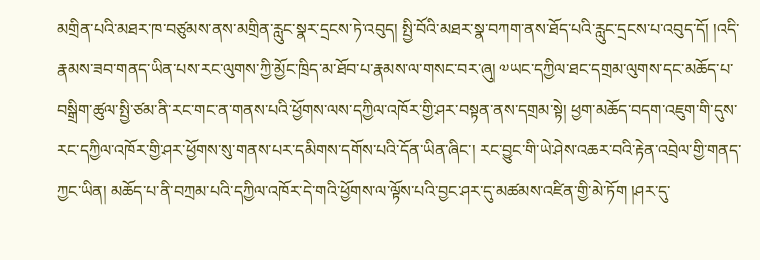མགྲིན་པའི་མཐར་ཁ་བཙུམས་ནས་མགྲིན་རླུང་སྣར་དྲངས་ཏེ་འབུད། སྤྱི་བོའི་མཐར་སྣ་བཀག་ནས་ཐོད་པའི་རླུང་དྲངས་པ་འབུད་དོ། །འདི་རྣམས་ཟབ་གནད་ཡིན་པས་རང་ལུགས་ཀྱི་མྱོང་ཁྲིད་མ་ཐོབ་པ་རྣམས་ལ་གསང་བར་ཞུ། ༧ཡང་དཀྱིལ་ཐང་དགྲམ་ལུགས་དང་མཆོད་པ་བསྒྲིག་ཚུལ་སྤྱི་ཙམ་ནི་རང་གང་ན་གནས་པའི་ཕྱོགས་ལས་དཀྱིལ་འཁོར་གྱི་ཤར་བསྟན་ནས་དགྲམ་སྟེ། ཕྱག་མཆོད་བདག་འཇུག་གི་དུས་རང་དཀྱིལ་འཁོར་གྱི་ཤར་ཕྱོགས་སུ་གནས་པར་དམིགས་དགོས་པའི་དོན་ཡིན་ཞིང་། རང་བྱུང་གི་ཡེ་ཤེས་འཆར་བའི་རྟེན་འབྲེལ་གྱི་གནད་ཀྱང་ཡིན། མཆོད་པ་ནི་བཀྲམ་པའི་དཀྱིལ་འཁོར་དེ་གའི་ཕྱོགས་ལ་ལྟོས་པའི་བྱང་ཤར་དུ་མཚམས་འཛིན་གྱི་མེ་ཏོག །ཤར་དུ་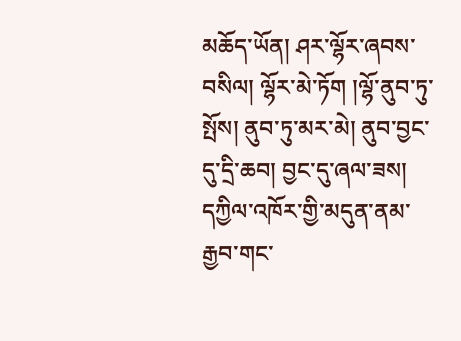མཆོད་ཡོན། ཤར་ལྷོར་ཞབས་བསིལ། ལྷོར་མེ་ཏོག །ལྷོ་ནུབ་ཏུ་སྤོས། ནུབ་ཏུ་མར་མེ། ནུབ་བྱང་དུ་དྲི་ཆབ། བྱང་དུ་ཞལ་ཟས། དཀྱིལ་འཁོར་གྱི་མདུན་ནམ་རྒྱབ་གང་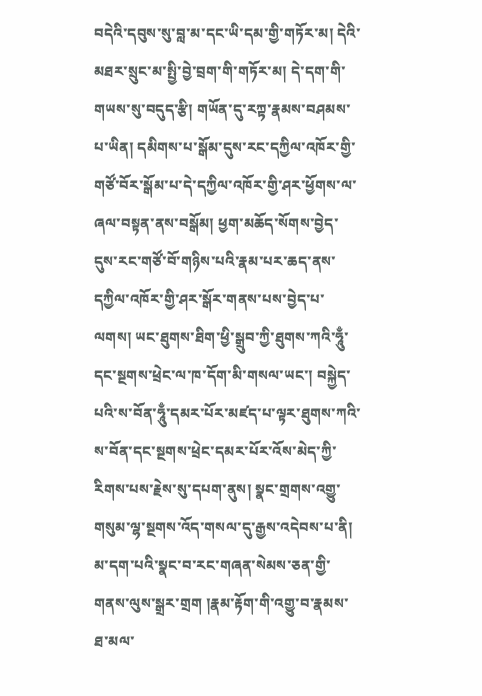བདེའི་དབུས་སུ་བླ་མ་དང་ཡི་དམ་གྱི་གཏོར་མ། དེའི་མཐར་སྲུང་མ་སྤྱི་བྱེ་བྲག་གི་གཏོར་མ། དེ་དག་གི་གཡས་སུ་བདུད་རྩི། གཡོན་དུ་རཀྟ་རྣམས་བཤམས་པ་ཡིན། དམིགས་པ་སྒོམ་དུས་རང་དཀྱིལ་འཁོར་གྱི་གཙོ་བོར་སྒོམ་པ་དེ་དཀྱིལ་འཁོར་གྱི་ཤར་ཕྱོགས་ལ་ཞལ་བསྟན་ནས་བསྒོམ། ཕྱག་མཆོད་སོགས་བྱེད་དུས་རང་གཙོ་བོ་གཉིས་པའི་རྣམ་པར་ཆད་ནས་དཀྱིལ་འཁོར་གྱི་ཤར་སྒོར་གནས་པས་བྱེད་པ་ལགས། ཡང་ཐུགས་ཐིག་ཕྱི་སྒྲུབ་ཀྱི་ཐུགས་ཀའི་ཧཱུྃ་དང་སྔགས་ཕྲེང་ལ་ཁ་དོག་མི་གསལ་ཡང་། བསྐྱེད་པའི་ས་བོན་ཧཱུྃ་དམར་པོར་མཛད་པ་ལྟར་ཐུགས་ཀའི་ས་བོན་དང་སྔགས་ཕྲེང་དམར་པོར་འོས་མེད་ཀྱི་རིགས་པས་རྗེས་སུ་དཔག་ནུས། སྣང་གྲགས་འགྱུ་གསུམ་ལྷ་སྔགས་འོད་གསལ་དུ་རྒྱས་འདེབས་པ་ནི། མ་དག་པའི་སྣང་བ་རང་གཞན་སེམས་ཅན་གྱི་གནས་ལུས་སྒྲར་གྲག །རྣམ་རྟོག་གི་འགྱུ་བ་རྣམས་ཐ་མལ་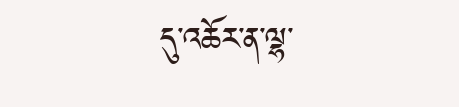དུ་འཆོར་ན་ལྷ་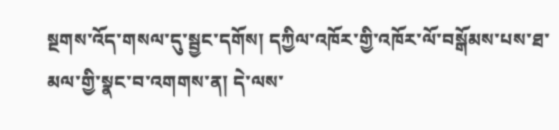སྔགས་འོད་གསལ་དུ་སྦྱང་དགོས། དཀྱིལ་འཁོར་གྱི་འཁོར་ལོ་བསྒོམས་པས་ཐ་མལ་གྱི་སྣང་བ་འགགས་ན། དེ་ལས་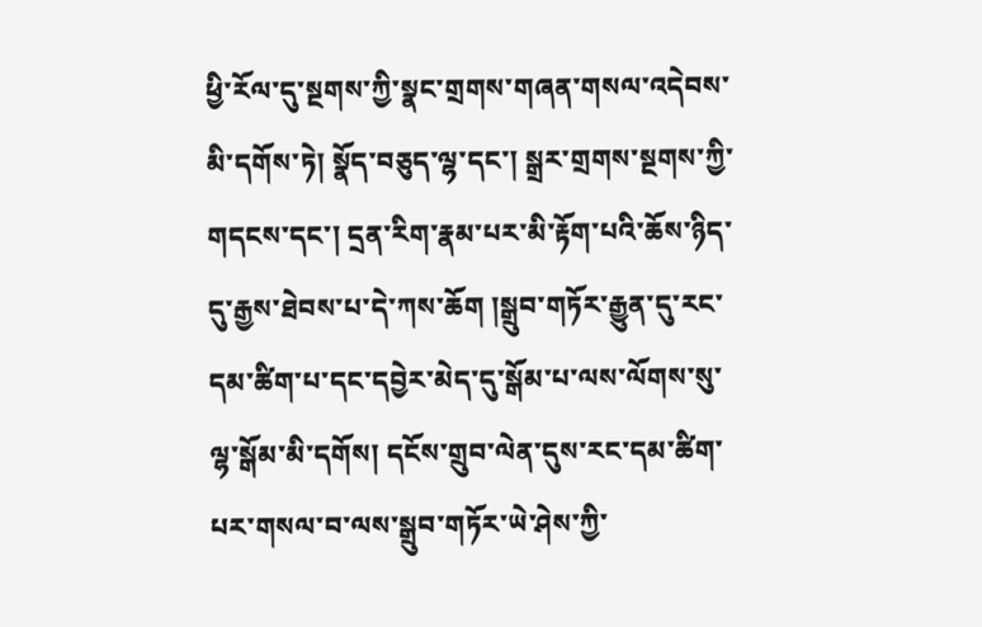ཕྱི་རོལ་དུ་སྔགས་ཀྱི་སྣང་གྲགས་གཞན་གསལ་འདེབས་མི་དགོས་ཏེ། སྣོད་བཅུད་ལྷ་དང་། སྒྲར་གྲགས་སྔགས་ཀྱི་གདངས་དང་། དྲན་རིག་རྣམ་པར་མི་རྟོག་པའི་ཆོས་ཉིད་དུ་རྒྱས་ཐེབས་པ་དེ་ཀས་ཆོག །སྒྲུབ་གཏོར་རྒྱུན་དུ་རང་དམ་ཚིག་པ་དང་དབྱེར་མེད་དུ་སྒོམ་པ་ལས་ལོགས་སུ་ལྷ་སྒོམ་མི་དགོས། དངོས་གྲུབ་ལེན་དུས་རང་དམ་ཚིག་པར་གསལ་བ་ལས་སྒྲུབ་གཏོར་ཡེ་ཤེས་ཀྱི་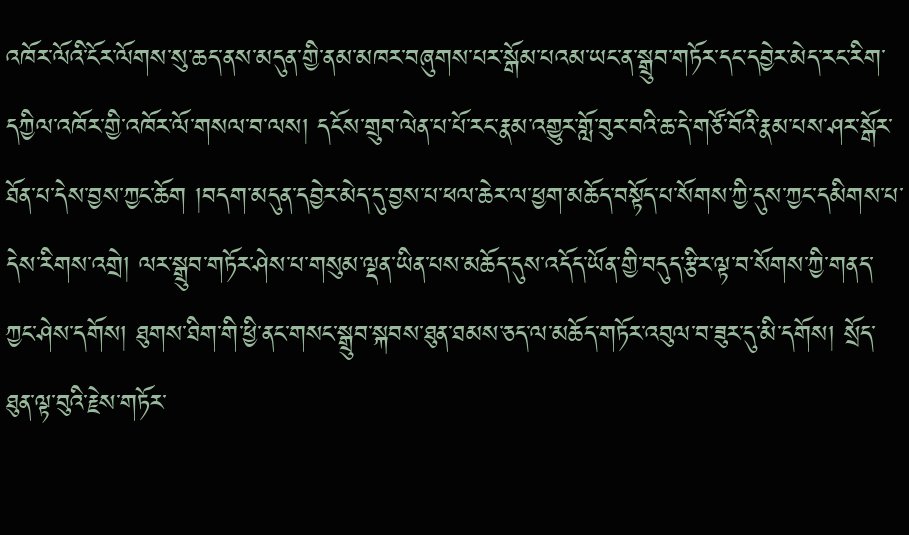འཁོར་ལོའི་ངོར་ལོགས་སུ་ཆད་ནས་མདུན་གྱི་ནམ་མཁར་བཞུགས་པར་སྒོམ་པའམ་ཡང་ན་སྒྲུབ་གཏོར་དང་དབྱེར་མེད་རང་རིག་དཀྱིལ་འཁོར་གྱི་འཁོར་ལོ་གསལ་བ་ལས། དངོས་གྲུབ་ལེན་པ་པོ་རང་རྣམ་འགྱུར་གློ་བུར་བའི་ཆ་དེ་གཙོ་བོའི་རྣམ་པས་ཤར་སྒོར་ཐོན་པ་དེས་བྱས་ཀྱང་ཆོག །བདག་མདུན་དབྱེར་མེད་དུ་བྱས་པ་ཕལ་ཆེར་ལ་ཕྱག་མཆོད་བསྟོད་པ་སོགས་ཀྱི་དུས་ཀྱང་དམིགས་པ་དེས་རིགས་འགྲེ། ལར་སྒྲུབ་གཏོར་ཤེས་པ་གསུམ་ལྡན་ཡིན་པས་མཆོད་དུས་འདོད་ཡོན་གྱི་བདུད་རྩིར་ལྟ་བ་སོགས་ཀྱི་གནད་ཀྱང་ཤེས་དགོས། ཐུགས་ཐིག་གི་ཕྱི་ནང་གསང་སྒྲུབ་སྐབས་ཐུན་ཐམས་ཅད་ལ་མཆོད་གཏོར་འབུལ་བ་ཟུར་དུ་མི་དགོས། སྲོད་ཐུན་ལྟ་བུའི་རྗེས་གཏོར་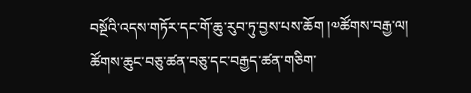བསྔོའི་འདས་གཏོར་དང་གོ་ཆུ་རུབ་ཏུ་བྱས་པས་ཆོག །༧ཚོགས་བརྒྱ་ལ། ཚོགས་ཆུང་བཅུ་ཚན་བཅུ་དང་བརྒྱད་ཚན་གཅིག་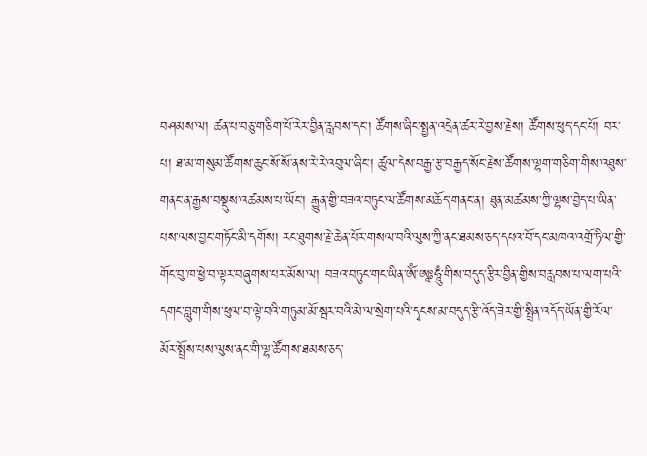བཤམས་ལ། ཚན་པ་བཅུ་གཅིག་པོ་རེར་བྱིན་རླབས་དང་། ཚོགས་ཞིང་སྤྱན་འདྲེན་ཚར་རེ་བྱས་རྗེས། ཚོགས་ཕུད་དང་པོ། བར་པ། ཐ་མ་གསུམ་ཚོགས་ཆུང་སོ་སོ་ནས་རེ་རེ་འབུལ་ཞིང་། ཚུལ་དེས་བརྒྱ་རྩ་བརྒྱད་སོང་རྗེས་ཚོགས་ལྷག་གཅིག་གིས་འཐུས་གནང་ན་རྒྱས་བསྡུས་འཚམས་པ་ཡོང་། རྒྱུན་གྱི་བཟའ་བཏུང་ལ་ཚོགས་མཆོད་གནང་ན། ཐུན་མཚམས་ཀྱི་ལྷས་བྱེད་པ་ཡིན་པས་ལས་བྱང་གཏོང་མི་དགོས། རང་ཐུགས་རྗེ་ཆེན་པོར་གསལ་བའི་ལུས་ཀྱི་ནང་ཐམས་ཅད་དཔའ་བོ་དང་མཁའ་འགྲོ་ཏིལ་གྱི་གོང་བུ་ཁ་ཕྱེ་བ་ལྟར་བཞུགས་པར་མོས་ལ། བཟའ་བཏུང་གང་ཡིན་ༀ་ཨཱཿཧཱུྃ་གིས་བདུད་རྩིར་བྱིན་གྱིས་བརླབས་པ་ལག་པའི་དགང་བླུག་གིས་ཕུལ་བ་ལྟེ་བའི་གཏུམ་མོ་སྦར་བའི་མེ་ལ་སྲེག་པའི་དྭངས་མ་བདུད་རྩི་འོད་ཟེར་གྱི་སྤྲིན་འདོད་ཡོན་གྱི་རོལ་མོར་སྤྲོས་པས་ལུས་ནང་གི་ལྷ་ཚོགས་ཐམས་ཅད་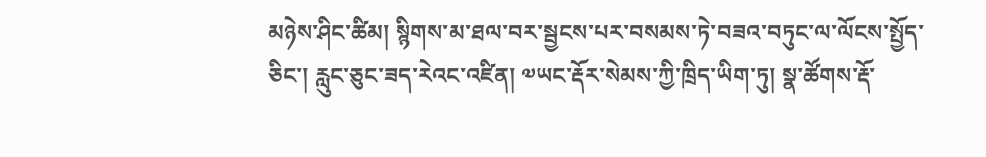མཉེས་ཤིང་ཚིམ། སྙིགས་མ་ཐལ་བར་སྦྱངས་པར་བསམས་ཏེ་བཟའ་བཏུང་ལ་ལོངས་སྤྱོད་ཅིང་། རླུང་ཅུང་ཟད་རེའང་འཛིན། ༧ཡང་རྡོར་སེམས་ཀྱི་ཁྲིད་ཡིག་ཏུ། སྣ་ཚོགས་རྡོ་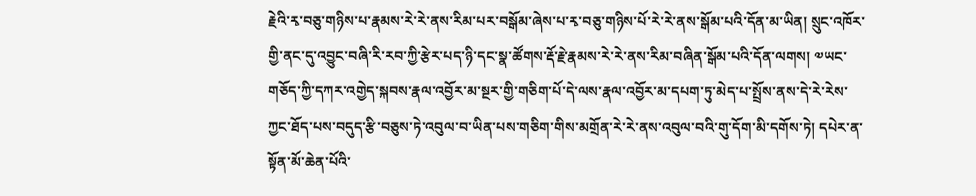རྗེའི་རྭ་བཅུ་གཉིས་པ་རྣམས་རེ་རེ་ནས་རིམ་པར་བསྒོམ་ཞེས་པ་རྭ་བཅུ་གཉིས་པོ་རེ་རེ་ནས་སྒོམ་པའི་དོན་མ་ཡིན། སྲུང་འཁོར་གྱི་ནང་དུ་འབྱུང་བཞི་རི་རབ་ཀྱི་རྩེར་པད་ཉི་དང་སྣ་ཚོགས་རྡོ་རྗེ་རྣམས་རེ་རེ་ནས་རིམ་བཞིན་སྒོམ་པའི་དོན་ལགས། ༧ཡང་གཅོད་ཀྱི་དཀར་འགྱེད་སྐབས་རྣལ་འབྱོར་མ་སྔར་གྱི་གཅིག་པོ་དེ་ལས་རྣལ་འབྱོར་མ་དཔག་ཏུ་མེད་པ་སྤྲོས་ནས་དེ་རེ་རེས་ཀྱང་ཐོད་པས་བདུད་རྩི་བཅུས་ཏེ་འབུལ་བ་ཡིན་པས་གཅིག་གིས་མགྲོན་རེ་རེ་ནས་འབུལ་བའི་གུ་དོག་མི་དགོས་ཏེ། དཔེར་ན་སྟོན་མོ་ཆེན་པོའི་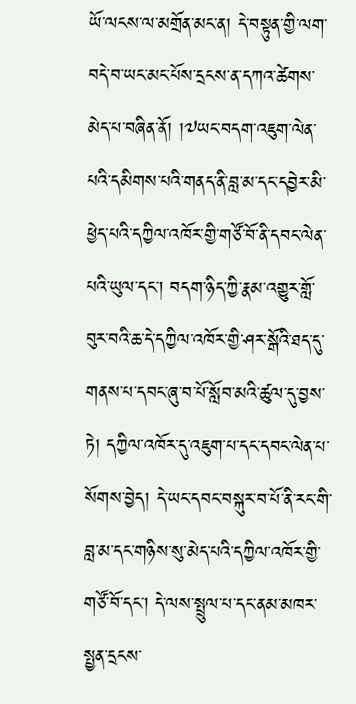ཡོ་ལངས་ལ་མགྲོན་མང་ན། དེ་བསྟུན་གྱི་ལག་བདེ་བ་ཡང་མང་པོས་དྲངས་ན་དཀའ་ཚེགས་མེད་པ་བཞིན་ནོ། །༧ཡང་བདག་འཇུག་ལེན་པའི་དམིགས་པའི་གནད་ནི་བླ་མ་དང་དབྱེར་མི་ཕྱེད་པའི་དཀྱིལ་འཁོར་གྱི་གཙོ་བོ་ནི་དབང་ལེན་པའི་ཡུལ་དང་། བདག་ཉིད་ཀྱི་རྣམ་འགྱུར་གློ་བུར་བའི་ཆ་དེ་དཀྱིལ་འཁོར་གྱི་ཤར་སྒོའི་ཐད་དུ་གནས་པ་དབང་ཞུ་བ་པོ་སློབ་མའི་ཚུལ་དུ་བྱས་ཏེ། དཀྱིལ་འཁོར་དུ་འཇུག་པ་དང་དབང་ལེན་པ་སོགས་བྱེད། དེ་ཡང་དབང་བསྐུར་བ་པོ་ནི་རང་གི་བླ་མ་དང་གཉིས་སུ་མེད་པའི་དཀྱིལ་འཁོར་གྱི་གཙོ་བོ་དང་། དེ་ལས་སྤྲུལ་པ་དང་ནམ་མཁར་སྤྱན་དྲངས་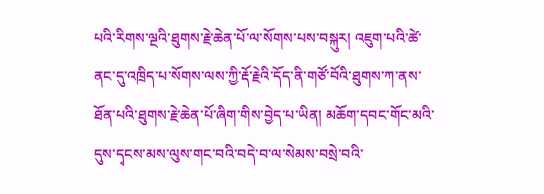པའི་རིགས་ལྔའི་ཐུགས་རྗེ་ཆེན་པོ་ལ་སོགས་པས་བསྐུར། འཇུག་པའི་ཚེ་ནང་དུ་འཁྲིད་པ་སོགས་ལས་ཀྱི་རྡོ་རྗེའི་དོད་ནི་གཙོ་བོའི་ཐུགས་ཀ་ནས་ཐོན་པའི་ཐུགས་རྗེ་ཆེན་པོ་ཞིག་གིས་བྱེད་པ་ཡིན། མཆོག་དབང་གོང་མའི་དུས་དྭངས་མས་ལུས་གང་བའི་བདེ་བ་ལ་སེམས་བསྲེ་བའི་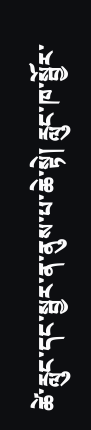ཚེ་རླུང་དང་སྦྱར་ན་ནུས་པ་ཆེ་སྟེ། རླུང་ཁ་སྦྱོར་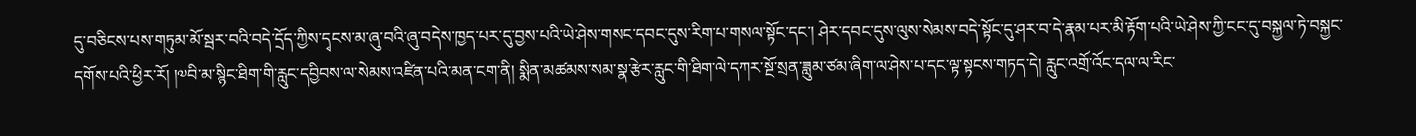དུ་བཅིངས་པས་གཏུམ་མོ་སྦར་བའི་བདེ་དྲོད་ཀྱིས་དྭངས་མ་ཞུ་བའི་ཞུ་བདེས་ཁྱད་པར་དུ་བྱས་པའི་ཡེ་ཤེས་གསང་དབང་དུས་རིག་པ་གསལ་སྟོང་དང་། ཤེར་དབང་དུས་ལུས་སེམས་བདེ་སྟོང་དུ་ཤར་བ་དེ་རྣམ་པར་མི་རྟོག་པའི་ཡེ་ཤེས་ཀྱི་ངང་དུ་བསྐྱལ་ཏེ་བསྐྱང་དགོས་པའི་ཕྱིར་རོ། །༧བི་མ་སྙིང་ཐིག་གི་རླུང་དབྱིབས་ལ་སེམས་འཛིན་པའི་མན་ངག་ནི། སྨིན་མཚམས་སམ་སྣ་རྩེར་རླུང་གི་ཐིག་ལེ་དཀར་སྔོ་སྲན་ཟླུམ་ཙམ་ཞིག་ལ་ཤེས་པ་དང་ལྟ་སྟངས་གཏད་དེ། རླུང་འགྲོ་འོང་དལ་ལ་རིང་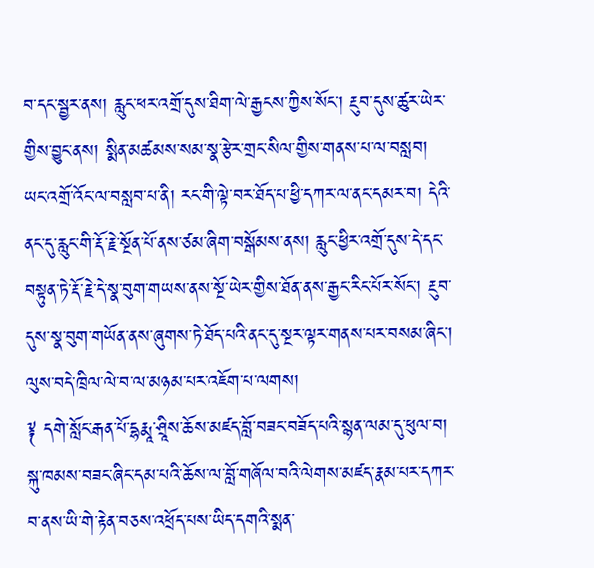བ་དང་སྦྱར་ནས། རླུང་ཕར་འགྲོ་དུས་ཐིག་ལེ་རྒྱངས་ཀྱིས་སོང་། རྔུབ་དུས་ཚུར་ཡེར་གྱིས་བྱུང་ནས། སྨིན་མཚམས་སམ་སྣ་རྩེར་གྲང་སིལ་གྱིས་གནས་པ་ལ་བསླབ། ཡང་འགྲོ་འོང་ལ་བསླབ་པ་ནི། རང་གི་ལྟེ་བར་ཐོད་པ་ཕྱི་དཀར་ལ་ནང་དམར་བ། དེའི་ནང་དུ་རླུང་གི་རྡོ་རྗེ་སྔོན་པོ་ནས་ཙམ་ཞིག་བསྒོམས་ནས། རླུང་ཕྱིར་འགྲོ་དུས་དེ་དང་བསྟུན་ཏེ་རྡོ་རྗེ་དེ་སྣ་བུག་གཡས་ནས་སྔོ་ཡེར་གྱིས་ཐོན་ནས་རྒྱང་རིང་པོར་སོང་། རྔུབ་དུས་སྣ་བུག་གཡོན་ནས་ཞུགས་ཏེ་ཐོད་པའི་ནང་དུ་སྔར་ལྟར་གནས་པར་བསམ་ཞིང་། ལུས་བདེ་ཁྲིལ་ལེ་བ་ལ་མཉམ་པར་འཇོག་པ་ལགས།
༈ དགེ་སློང་རྒན་པོ་དྷརྨཱ་ཤྲཱིས་ཆོས་མཛད་བློ་བཟང་བཟོད་པའི་སྙན་ལམ་དུ་ཕུལ་བ། སྐུ་ཁམས་བཟང་ཞིང་དམ་པའི་ཆོས་ལ་བློ་གཞོལ་བའི་ལེགས་མཛད་རྣམ་པར་དཀར་བ་ནས་ཡི་གེ་རྟེན་བཅས་འཕྲོད་པས་ཡིད་དགའི་སྨན་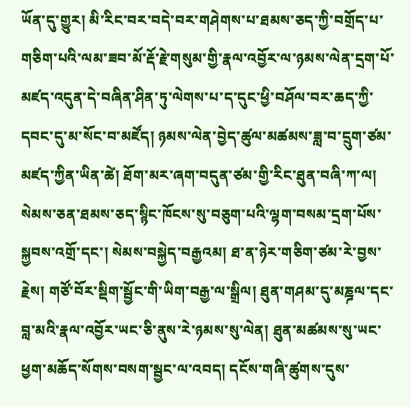ཡོན་དུ་གྱུར། མི་རིང་བར་བདེ་བར་གཤེགས་པ་ཐམས་ཅད་ཀྱི་བགྲོད་པ་གཅིག་པའི་ལམ་ཟབ་མོ་རྡོ་རྗེ་གསུམ་གྱི་རྣལ་འབྱོར་ལ་ཉམས་ལེན་དྲག་པོ་མཛད་འདུན་དེ་བཞིན་ཤིན་ཏུ་ལེགས་པ་ད་དུང་ཕྱི་བཤོལ་བར་ཆད་ཀྱི་དབང་དུ་མ་སོང་བ་མཛོད། ཉམས་ལེན་བྱེད་ཚུལ་མཚམས་ཟླ་བ་དྲུག་ཙམ་མཛད་ཀྱིན་ཡིན་ཚེ། ཐོག་མར་ཞག་བདུན་ཙམ་གྱི་རིང་ཐུན་བཞི་ཀ་ལ། སེམས་ཅན་ཐམས་ཅད་སྙིང་ཁོངས་སུ་བཅུག་པའི་ལྷག་བསམ་དྲག་པོས་སྐྱབས་འགྲོ་དང་། སེམས་བསྐྱེད་བརྒྱའམ། ཐ་ན་ཉེར་གཅིག་ཙམ་རེ་བྱས་རྗེས། གཙོ་བོར་སྡིག་སྦྱོང་གི་ཡིག་བརྒྱ་ལ་སྒྲིལ། ཐུན་གཤམ་དུ་མཎྜལ་དང་བླ་མའི་རྣལ་འབྱོར་ཡང་ཅི་ནུས་རེ་ཉམས་སུ་ལེན། ཐུན་མཚམས་སུ་ཡང་ཕྱག་མཆོད་སོགས་བསག་སྦྱང་ལ་འབད། དངོས་གཞི་ཚུགས་དུས་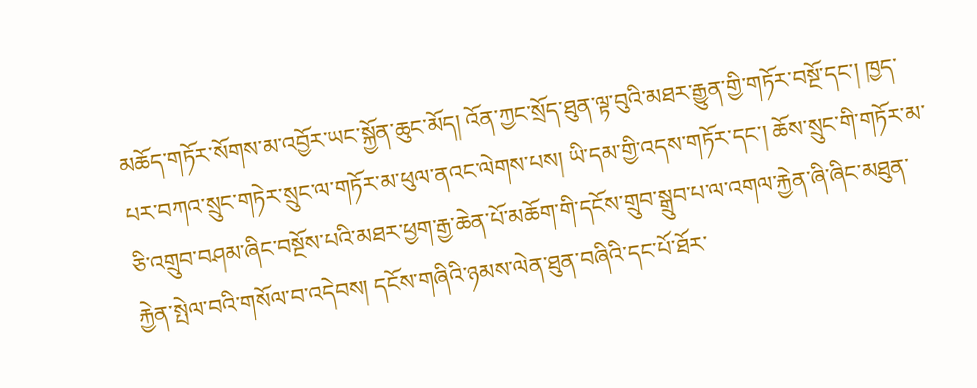མཆོད་གཏོར་སོགས་མ་འབྱོར་ཡང་སྐྱོན་ཆུང་མོད། འོན་ཀྱང་སྲོད་ཐུན་ལྟ་བུའི་མཐར་རྒྱུན་གྱི་གཏོར་བསྔོ་དང་། ཁྱད་པར་བཀའ་སྲུང་གཏེར་སྲུང་ལ་གཏོར་མ་ཕུལ་ནའང་ལེགས་པས། ཡི་དམ་གྱི་འདས་གཏོར་དང་། ཆོས་སྲུང་གི་གཏོར་མ་ཅི་འགྲུབ་བཤམ་ཞིང་བསྔོས་པའི་མཐར་ཕྱག་རྒྱ་ཆེན་པོ་མཆོག་གི་དངོས་གྲུབ་སྒྲུབ་པ་ལ་འགལ་རྐྱེན་ཞི་ཞིང་མཐུན་རྐྱེན་སྤེལ་བའི་གསོལ་བ་འདེབས། དངོས་གཞིའི་ཉམས་ལེན་ཐུན་བཞིའི་དང་པོ་ཐོར་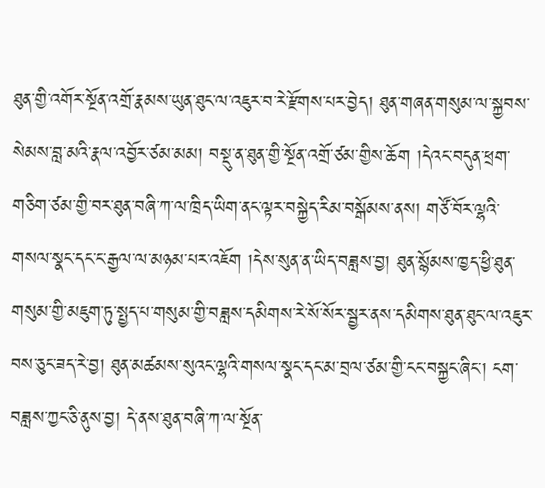ཐུན་གྱི་འགོར་སྔོན་འགྲོ་རྣམས་ཡུན་ཐུང་ལ་འཇུར་བ་རེ་རྫོགས་པར་བྱེད། ཐུན་གཞན་གསུམ་ལ་སྐྱབས་སེམས་བླ་མའི་རྣལ་འབྱོར་ཙམ་མམ། བསྡུ་ན་ཐུན་གྱི་སྔོན་འགྲོ་ཙམ་གྱིས་ཆོག །དེའང་བདུན་ཕྲག་གཅིག་ཙམ་གྱི་བར་ཐུན་བཞི་ཀ་ལ་ཁྲིད་ཡིག་ནང་ལྟར་བསྐྱེད་རིམ་བསྒོམས་ནས། གཙོ་བོར་ལྷའི་གསལ་སྣང་དང་ང་རྒྱལ་ལ་མཉམ་པར་འཇོག །དེས་སུན་ན་ཡིད་བཟླས་བྱ། ཐུན་སྙོམས་ཁྱད་ཕྱི་ཐུན་གསུམ་གྱི་མཇུག་ཏུ་སྤྱད་པ་གསུམ་གྱི་བཟླས་དམིགས་རེ་སོ་སོར་སྦྱར་ནས་དམིགས་ཐུན་ཐུང་ལ་འཇུར་བས་ཅུང་ཟད་རེ་བྱ། ཐུན་མཚམས་སུའང་ལྷའི་གསལ་སྣང་དང་མ་བྲལ་ཙམ་གྱི་ངང་བསྐྱང་ཞིང་། ངག་བཟླས་ཀྱང་ཅི་ནུས་བྱ། དེ་ནས་ཐུན་བཞི་ཀ་ལ་སྔོན་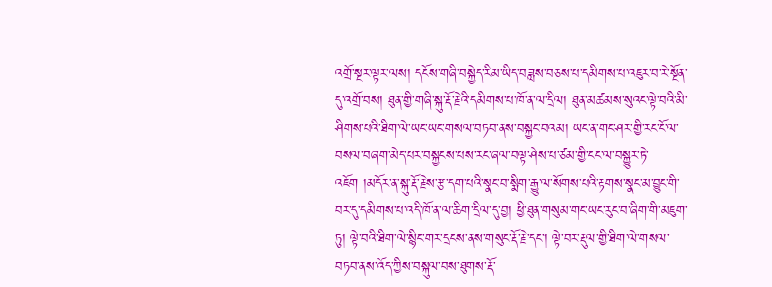འགྲོ་སྔར་ལྟར་ལས། དངོས་གཞི་བསྐྱེད་རིམ་ཡིད་བཟླས་བཅས་པ་དམིགས་པ་འཇུར་བ་རེ་སྔོན་དུ་འགྲོ་བས། ཐུན་གྱི་གཞི་སྐུ་རྡོ་རྗེའི་དམིགས་པ་ཁོ་ན་ལ་དྲིལ། ཐུན་མཚམས་སུའང་ལྟེ་བའི་མི་ཤིགས་པའི་ཐིག་ལེ་ཡང་ཡང་གསལ་བཏབ་ནས་བསྐྱང་བའམ། ཡང་ན་གང་ཤར་གྱི་རང་ངོ་ལ་བསལ་བཞག་མེད་པར་བསྐྱངས་པས་རང་ཞལ་བལྟ་ཤེས་པ་ཙམ་གྱི་ངང་ལ་བསྐྱུར་ཏེ་འཇོག །མདོར་ན་སྐུ་རྡོ་རྗེས་རྩ་དག་པའི་སྣང་བ་སྨིག་རྒྱུ་ལ་སོགས་པའི་རྟགས་སྣང་མ་བྱུང་གི་བར་དུ་དམིགས་པ་འདི་ཁོ་ན་ལ་ཆིག་དྲིལ་དུ་བྱ། ཕྱི་ཐུན་གསུམ་གང་ཡང་རུང་བ་ཞིག་གི་མཇུག་ཏུ། ལྟེ་བའི་ཐིག་ལེ་སྙིང་གར་དྲངས་ནས་གསུང་རྡོ་རྗེ་དང་། ལྟེ་བར་རྡུལ་གྱི་ཐིག་ལེ་གསལ་བཏབ་ནས་འོད་ཀྱིས་བསྐུལ་བས་ཐུགས་རྡོ་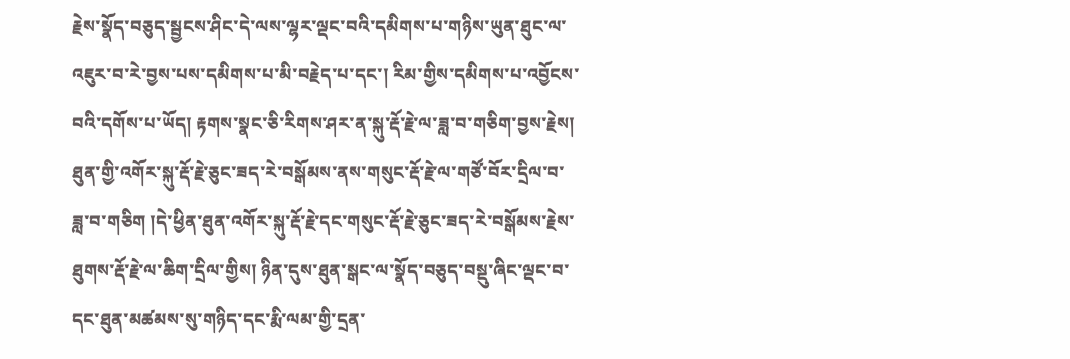རྗེས་སྣོད་བཅུད་སྦྱངས་ཤིང་དེ་ལས་ལྷར་ལྡང་བའི་དམིགས་པ་གཉིས་ཡུན་ཐུང་ལ་འཇུར་བ་རེ་བྱས་པས་དམིགས་པ་མི་བརྗེད་པ་དང་། རིམ་གྱིས་དམིགས་པ་འབྱོངས་བའི་དགོས་པ་ཡོད། རྟགས་སྣང་ཅི་རིགས་ཤར་ན་སྐུ་རྡོ་རྗེ་ལ་ཟླ་བ་གཅིག་བྱས་རྗེས། ཐུན་གྱི་འགོར་སྐུ་རྡོ་རྗེ་ཅུང་ཟད་རེ་བསྒོམས་ནས་གསུང་རྡོ་རྗེ་ལ་གཙོ་བོར་དྲིལ་བ་ཟླ་བ་གཅིག །དེ་ཕྱིན་ཐུན་འགོར་སྐུ་རྡོ་རྗེ་དང་གསུང་རྡོ་རྗེ་ཅུང་ཟད་རེ་བསྒོམས་རྗེས་ཐུགས་རྡོ་རྗེ་ལ་ཆིག་དྲིལ་གྱིས། ཉིན་དུས་ཐུན་སྒང་ལ་སྣོད་བཅུད་བསྡུ་ཞིང་ལྡང་བ་དང་ཐུན་མཚམས་སུ་གཉིད་དང་རྨི་ལམ་གྱི་དྲན་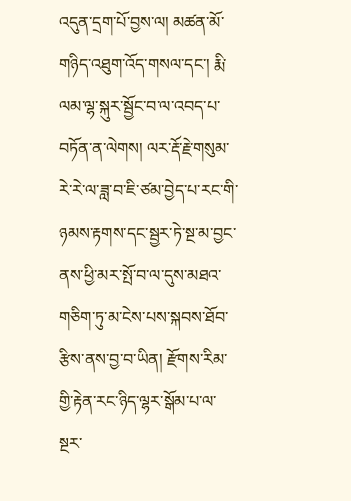འདུན་དྲག་པོ་བྱས་ལ། མཚན་མོ་གཉིད་འཐུག་འོད་གསལ་དང་། རྨི་ལམ་ལྷ་སྐུར་སྦྱོང་བ་ལ་འབད་པ་བཏོན་ན་ལེགས། ལར་རྡོ་རྗེ་གསུམ་རེ་རེ་ལ་ཟླ་བ་ཇི་ཙམ་བྱེད་པ་རང་གི་ཉམས་རྟགས་དང་སྦྱར་ཏེ་སྔ་མ་བྱང་ནས་ཕྱི་མར་སྤོ་བ་ལ་དུས་མཐའ་གཅིག་ཏུ་མ་ངེས་པས་སྐབས་ཐོབ་རྩིས་ནས་བྱ་བ་ཡིན། རྫོགས་རིམ་གྱི་རྟེན་རང་ཉིད་ལྷར་སྒོམ་པ་ལ་སྔར་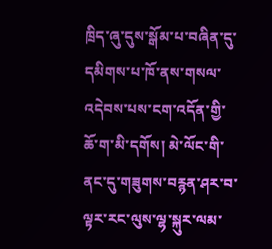ཁྲིད་ཞུ་དུས་སྒོམ་པ་བཞིན་དུ་དམིགས་པ་ཁོ་ནས་གསལ་འདེབས་པས་ངག་འདོན་གྱི་ཆོ་ག་མི་དགོས། མེ་ལོང་གི་ནང་དུ་གཟུགས་བརྙན་ཤར་བ་ལྟར་རང་ལུས་ལྷ་སྐུར་ལམ་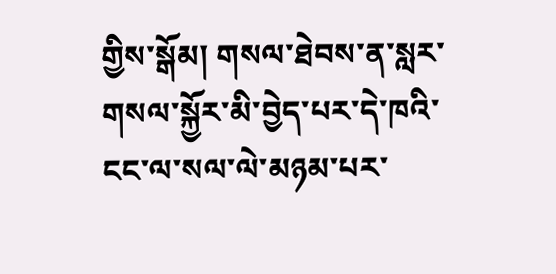གྱིས་སྒོམ། གསལ་ཐེབས་ན་སླར་གསལ་སྐྱོར་མི་བྱེད་པར་དེ་ཁའི་ངང་ལ་སལ་ལེ་མཉམ་པར་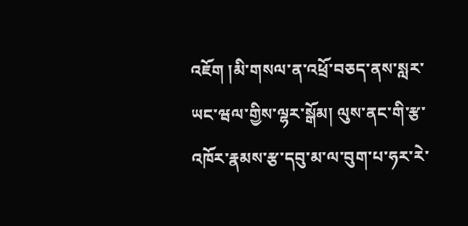འཇོག །མི་གསལ་ན་འཕྲོ་བཅད་ནས་སླར་ཡང་ཝལ་གྱིས་ལྷར་སྒོམ། ལུས་ནང་གི་རྩ་འཁོར་རྣམས་རྩ་དབུ་མ་ལ་བུག་པ་ཧར་རེ་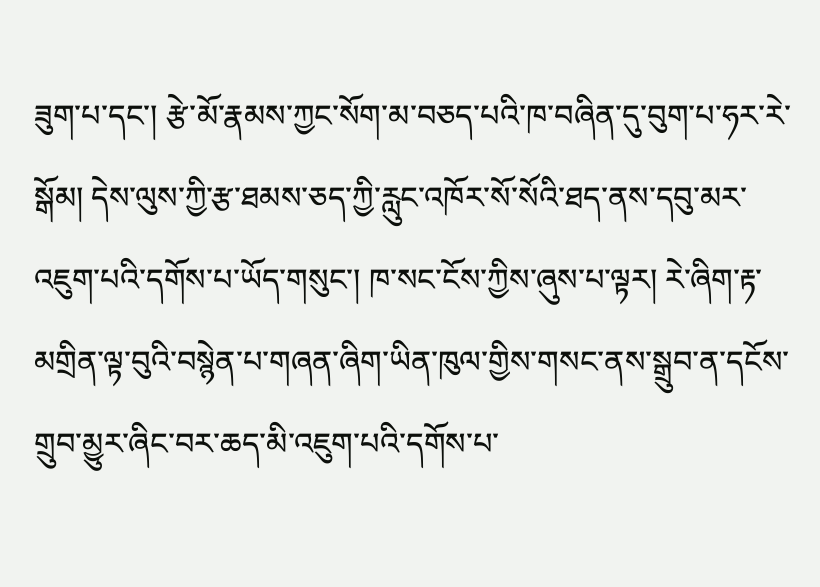ཟུག་པ་དང་། རྩེ་མོ་རྣམས་ཀྱང་སོག་མ་བཅད་པའི་ཁ་བཞིན་དུ་བུག་པ་ཧར་རེ་སྒོམ། དེས་ལུས་ཀྱི་རྩ་ཐམས་ཅད་ཀྱི་རླུང་འཁོར་སོ་སོའི་ཐད་ནས་དབུ་མར་འཇུག་པའི་དགོས་པ་ཡོད་གསུང་། ཁ་སང་ངོས་ཀྱིས་ཞུས་པ་ལྟར། རེ་ཞིག་རྟ་མགྲིན་ལྟ་བུའི་བསྙེན་པ་གཞན་ཞིག་ཡིན་ཁུལ་གྱིས་གསང་ནས་སྒྲུབ་ན་དངོས་གྲུབ་མྱུར་ཞིང་བར་ཆད་མི་འཇུག་པའི་དགོས་པ་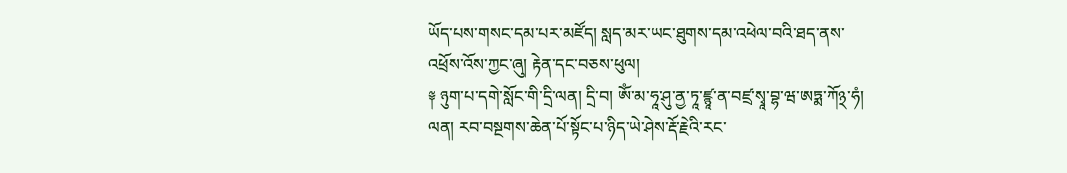ཡོད་པས་གསང་དམ་པར་མཛོད། སླད་མར་ཡང་ཐུགས་དམ་འཕེལ་བའི་ཐད་ནས་འཕྲོས་འོས་ཀྱང་ཞུ། རྟེན་དང་བཅས་ཕུལ།
༈ ཉུག་པ་དགེ་སློང་གི་དྲི་ལན། དྲི་བ། ༀ་མ་ཧཱ་ཤུ་ནྱ་ཏཱ་ཛྙཱ་ན་བཛྲ་སྭཱ་བྷ་ཝ་ཨཏྨ་ཀོ྅་ཧཾ། ལན། རབ་བསྔགས་ཆེན་པོ་སྟོང་པ་ཉིད་ཡེ་ཤེས་རྡོ་རྗེའི་རང་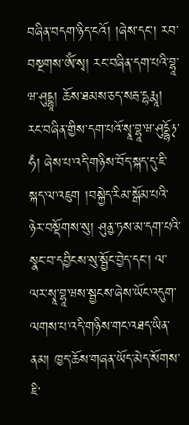བཞིན་བདག་ཉིད་ངའོ། །ཞེས་དང་། རབ་བསྔགས་ༀ་སྭ། རང་བཞིན་དག་པའི་བྷཱ་ཝ་ཤུདྡྷཱ། ཆོས་ཐམས་ཅད་སརྦ་དྷརྨཱ། རང་བཞིན་གྱིས་དག་པའོ་སྭཱ་བྷཱ་ཝ་ཤུདྡྷོ྅་ཧཾ། ཞེས་པ་འདི་གཉིས་བོད་སྐད་དུ་ཇི་སྐད་ལ་འཇུག །བསྐྱེད་རིམ་སྒོམ་པའི་ཉེར་བསྡོགས་སུ། ཤུནྱ་ཏས་མ་དག་པའི་སྣང་བ་དབྱིངས་སུ་སྦྱོང་བྱེད་དང་། ལ་ལར་སྭཱ་བྷཱ་ཝས་སྦྱངས་ཞེས་ཡོང་འདུག་ལགས་པ་འདི་གཉིས་གང་འཐད་ཡིན་ནམ། ཁྱད་ཆོས་གཞན་ཡོད་མེད་སོགས་ཇི་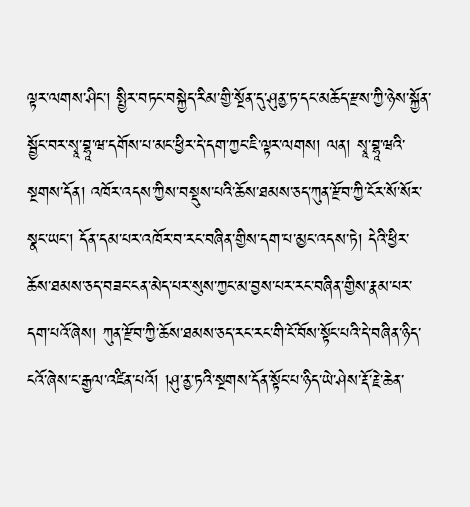ལྟར་ལགས་ཤིང་། སྤྱིར་བཏང་བསྐྱེད་རིམ་གྱི་སྔོན་དུ་ཤུནྱ་ཏ་དང་མཆོད་རྫས་ཀྱི་ཉེས་སྐྱོན་སྦྱོང་བར་སྭཱ་བྷཱ་ཝ་དགོས་པ་མང་ཕྱིར་དེ་དག་ཀྱང་ཇི་ལྟར་ལགས། ལན། སྭཱ་བྷཱ་ཝའི་སྔགས་དོན། འཁོར་འདས་ཀྱིས་བསྡུས་པའི་ཆོས་ཐམས་ཅད་ཀུན་རྫོབ་ཀྱི་ངོར་སོ་སོར་སྣང་ཡང་། དོན་དམ་པར་འཁོར་བ་རང་བཞིན་གྱིས་དག་པ་མྱང་འདས་ཏེ། དེའི་ཕྱིར་ཆོས་ཐམས་ཅད་བཟང་ངན་མེད་པར་སུས་ཀྱང་མ་བྱས་པར་རང་བཞིན་གྱིས་རྣམ་པར་དག་པའོ་ཞེས། ཀུན་རྫོབ་ཀྱི་ཆོས་ཐམས་ཅད་རང་རང་གི་ངོ་བོས་སྟོང་པའི་དེ་བཞིན་ཉིད་ངའོ་ཞེས་ང་རྒྱལ་འཛིན་པའོ། །ཤུ་ནྱ་ཏའི་སྔགས་དོན་སྟོང་པ་ཉིད་ཡེ་ཤེས་རྡོ་རྗེ་ཆེན་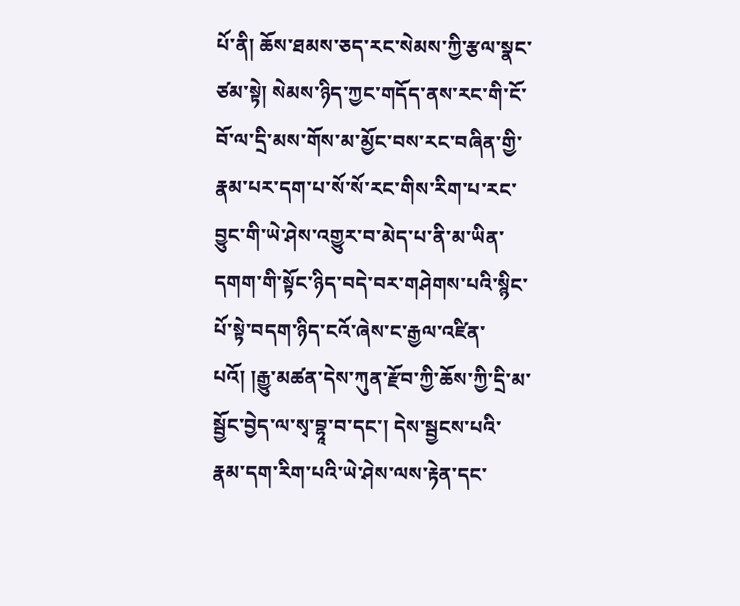པོ་ནི། ཆོས་ཐམས་ཅད་རང་སེམས་ཀྱི་རྩལ་སྣང་ཙམ་སྟེ། སེམས་ཉིད་ཀྱང་གདོད་ནས་རང་གི་ངོ་བོ་ལ་དྲི་མས་གོས་མ་མྱོང་བས་རང་བཞིན་གྱི་རྣམ་པར་དག་པ་སོ་སོ་རང་གིས་རིག་པ་རང་བྱུང་གི་ཡེ་ཤེས་འགྱུར་བ་མེད་པ་ནི་མ་ཡིན་དགག་གི་སྟོང་ཉིད་བདེ་བར་གཤེགས་པའི་སྙིང་པོ་སྟེ་བདག་ཉིད་ངའོ་ཞེས་ང་རྒྱལ་འཛིན་པའོ། །རྒྱུ་མཚན་དེས་ཀུན་རྫོབ་ཀྱི་ཆོས་ཀྱི་དྲི་མ་སྦྱོང་བྱེད་ལ་སྭ་བྷཱ་བ་དང་། དེས་སྦྱངས་པའི་རྣམ་དག་རིག་པའི་ཡེ་ཤེས་ལས་རྟེན་དང་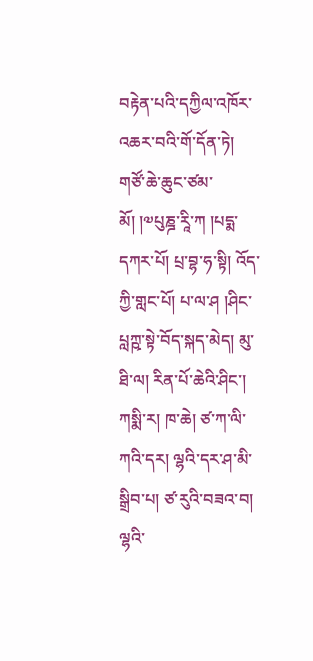བརྟེན་པའི་དཀྱིལ་འཁོར་འཆར་བའི་གོ་དོན་ཏེ། གཙོ་ཆེ་ཆུང་ཙམ་མོ། །༧པུཎྜ་རཱི་ཀ །པདྨ་དཀར་པོ། པྲ་བྷ་ཧ་སྟི། འོད་ཀྱི་གླང་པོ། པ་ལ་ཤ །ཤིང་པླཀྵ་སྟེ་བོད་སྐད་མེད། མུ་ཐི་ལ། རིན་པོ་ཆེའི་ཤིང་། ཀསྨི་ར། ཁ་ཆེ། ཙ་ཀ་ལི་ཀའི་དར། ལྷའི་དར་ཤ་མི་སྒྲིབ་པ། ཙ་རུའི་བཟའ་བ། ལྷའི་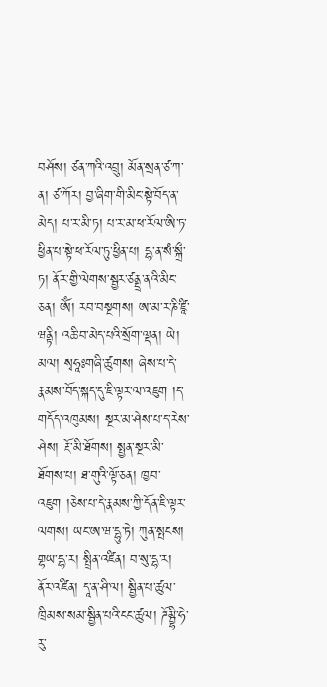བཤོས། ཙན་ཀའི་འབྲུ། མོན་སྲན་ཙ་ཀ་ན། ཙ་ཀོར། བྱ་ཞིག་གི་མིང་སྟེ་བོད་ན་མེད། པ་ར་མི་ཏ། པ་ར་མ་ཕ་རོལ་ཨི་ཏ་ཕྱིན་པ་སྟེ་ཕ་རོལ་ཏུ་ཕྱིན་པ། དྷ་ན་སཾ་སྐྲྀ་ཏ། ནོར་གྱི་ལེགས་སྦྱར་ཙནྡྲ་ནའི་མིང་ཅན། ༀ། རབ་བསྔགས། ཨ་མ་ར་ཎི་ཛཱི་ཝནྟི། འཆི་བ་མེད་པའི་སྲོག་ལྡན། ཡེ། མལ། སྭཧཱཿགཞི་ཚུགས། ཞེས་པ་དེ་རྣམས་བོད་སྐད་དུ་ཇི་ལྟར་ལ་འཇུག །ད་གདོད་འཁུམས། སྔར་མ་ཤེས་པ་ད་རེས་ཤེས། རྔོ་མི་ཐོགས། སྤྱན་སྔར་མི་ཐོགས་པ། ཐ་གུའི་ལྟོ་ཅན། ཁྱབ་འཇུག །ཅེས་པ་དེ་རྣམས་ཀྱི་དོན་ཇི་ལྟར་ལགས། ཡང་ཨ་ཝ་དྷུ་ཏེ། ཀུན་སྤངས། གྷཡ་དྷ་ར། སྤྲིན་འཛིན། བ་སུ་དྷ་ར། ནོར་འཛིན། དཱ་ན་ཤི་ལ། སྦྱིན་པ་ཚུལ་ཁྲིམས་སམ་སྦྱིན་པའི་ངང་ཚུལ། ཌོམྦྷི་ཧེ་རུ་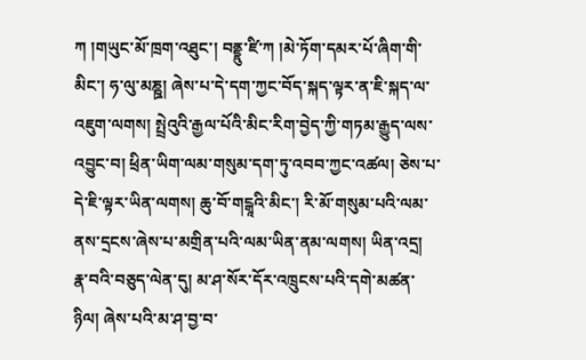ཀ །གཡུང་མོ་ཁྲག་འཐུང་། བནྡྷུ་ཛི་ཀ །མེ་ཏོག་དམར་པོ་ཞིག་གི་མིང་། ཧ་ལུ་མཎྛ། ཞེས་པ་དེ་དག་ཀྱང་བོད་སྐད་ལྟར་ན་ཇི་སྐད་ལ་འཇུག་ལགས། སྤྲེའུའི་རྒྱལ་པོའི་མིང་རིག་བྱེད་ཀྱི་གཏམ་རྒྱུད་ལས་འབྱུང་བ། ཕྲིན་ཡིག་ལམ་གསུམ་དག་ཏུ་འབབ་ཀྱང་འཚལ། ཅེས་པ་དེ་ཇི་ལྟར་ཡིན་ལགས། ཆུ་བོ་གངྒཱའི་མིང་། རི་མོ་གསུམ་པའི་ལམ་ནས་དྲངས་ཞེས་པ་མགྲིན་པའི་ལམ་ཡིན་ནམ་ལགས། ཡིན་འདྲ། རྣ་བའི་བཅུད་ལེན་དུ། མ་ཤ་སོར་དོར་འཁྲུངས་པའི་དགེ་མཚན་ཉིལ། ཞེས་པའི་མ་ཤ་བྱ་བ་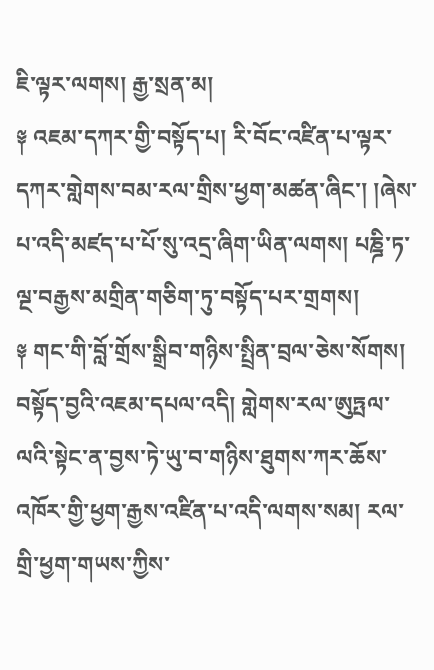ཇི་ལྟར་ལགས། རྒྱ་སྲན་མ།
༈ འཇམ་དཀར་གྱི་བསྟོད་པ། རི་བོང་འཛིན་པ་ལྟར་དཀར་གླེགས་བམ་རལ་གྲིས་ཕྱག་མཚན་ཞིང་། །ཞེས་པ་འདི་མཛད་པ་པོ་སུ་འདྲ་ཞིག་ཡིན་ལགས། པཎྜི་ཏ་ལྔ་བརྒྱས་མགྲིན་གཅིག་ཏུ་བསྟོད་པར་གྲགས།
༈ གང་གི་བློ་གྲོས་སྒྲིབ་གཉིས་སྤྲིན་བྲལ་ཅེས་སོགས། བསྟོད་བྱའི་འཇམ་དཔལ་འདི། གླེགས་རལ་ཨུཏྤལ་ལའི་སྟེང་ན་བྱས་ཏེ་ཡུ་བ་གཉིས་ཐུགས་ཀར་ཆོས་འཁོར་གྱི་ཕྱག་རྒྱས་འཛིན་པ་འདི་ལགས་སམ། རལ་གྲི་ཕྱག་གཡས་ཀྱིས་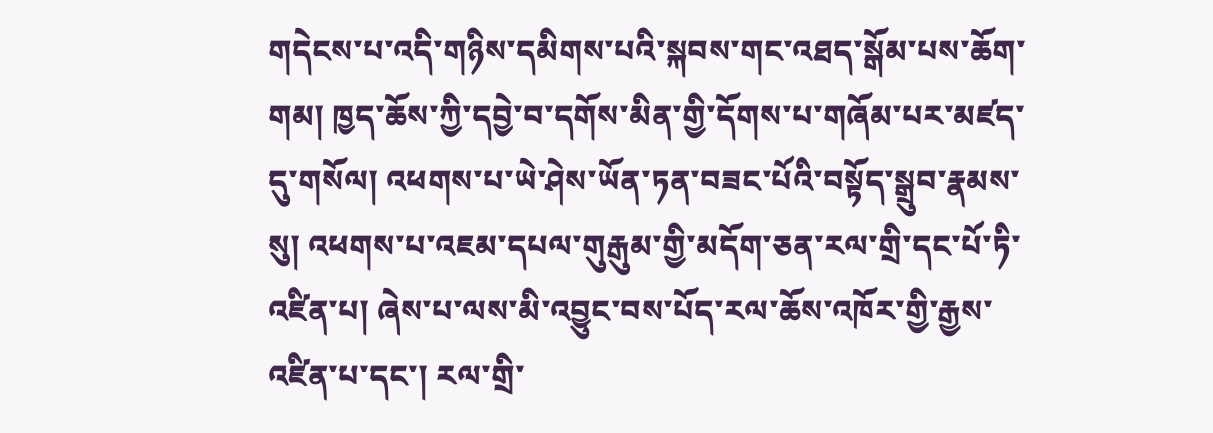གདེངས་པ་འདི་གཉིས་དམིགས་པའི་སྐབས་གང་འཐད་སྒོམ་པས་ཆོག་གམ། ཁྱད་ཆོས་ཀྱི་དབྱེ་བ་དགོས་མིན་གྱི་དོགས་པ་གཞོམ་པར་མཛད་དུ་གསོལ། འཕགས་པ་ཡེ་ཤེས་ཡོན་ཏན་བཟང་པོའི་བསྟོད་སྒྲུབ་རྣམས་སུ། འཕགས་པ་འཇམ་དཔལ་གུརྒུམ་གྱི་མདོག་ཅན་རལ་གྲི་དང་པོ་ཏི་འཛིན་པ། ཞེས་པ་ལས་མི་འབྱུང་བས་པོད་རལ་ཆོས་འཁོར་གྱི་རྒྱས་འཛིན་པ་དང་། རལ་གྲི་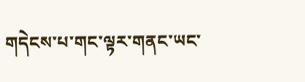གདེངས་པ་གང་ལྟར་གནང་ཡང་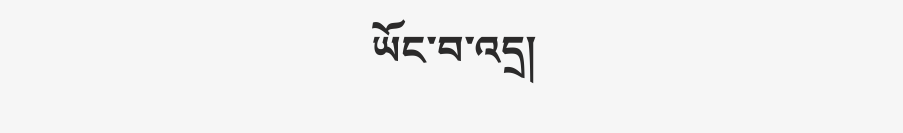ཡོང་བ་འདྲ།